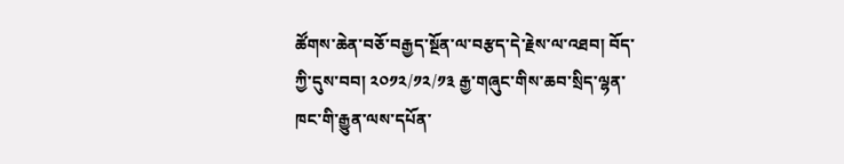ཚོགས་ཆེན་བཅོ་བརྒྱད་སྔོན་ལ་བརྩད་དེ་རྗེས་ལ་འཐབ། བོད་ཀྱི་དུས་བབ། ༢༠༡༢/༡༢/༡༣ རྒྱ་གཞུང་གིས་ཆབ་སྲིད་ལྷན་ཁང་གི་རྒྱུན་ལས་དཔོན་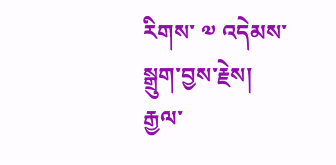རིགས་ ༧ འདེམས་སྒྲུག་བྱས་རྗེས། རྒྱལ་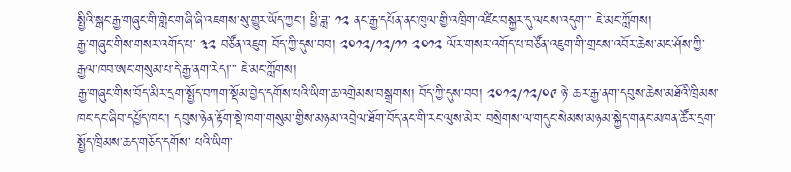སྤྱིའི་སྒང་རྒྱ་གཞུང་གི་གླེང་གཞི་ཞི་འཇགས་སུ་གྱུར་ཡོད་ཀྱང་། ཕྱི་ཟླ་ ༡༢ ནང་རྒྱ་དཔོན་ནང་ཁུལ་གྱི་འཁྲིག་འཛིང་བསྐྱར་དུ་ལངས་འདུག་་་ ཇེ་མང་ཀློགས།
རྒྱ་གཞུང་གིས་གསར་འགོད་པ་ ༣༢ བཙོན་འཇུག བོད་ཀྱི་དུས་བབ། ༢༠༡༢/༡༢/༡༡ ༢༠༡༢ ལོར་གསར་འགོད་པ་བཙོན་འཇུག་གི་གྲངས་འབོར་ཆེས་མང་ཤོས་ཀྱི་རྒྱལ་ཁབ་ཨང་གསུམ་པ་དེ་རྒྱ་ནག་རེད།་་་ ཇེ་མང་ཀློགས།
རྒྱ་གཞུང་གིས་བོད་མིར་དྲག་སྤྱོད་བཀག་སྡོམ་བྱེད་དགོས་པའི་ཡིག་ཆ་འགྲེམས་བསྒྲགས། བོད་ཀྱི་དུས་བབ། ༢༠༡༢/༡༢/༠༩ ཉེ་ ཆར་རྒྱ་ནག་དབུས་ཆེས་མཐོའི་ཁྲིམས་ཁང་དང་ཞིབ་དཔྱོད་ཁང་། དབུས་ཉེན་རྟོག་སྡེ་ཁག་གསུམ་གྱིས་མཉམ་འབྲེལ་ཐོག་བོད་ནང་གི་རང་ལུས་མེར་ བསྲེགས་ལ་གདུང་སེམས་མཉམ་སྐྱེད་གནང་མཁན་ཚོར་དྲག་སྤྱོད་ཁྲིམས་ཆད་གཅོད་དགོས་ པའི་ཡིག་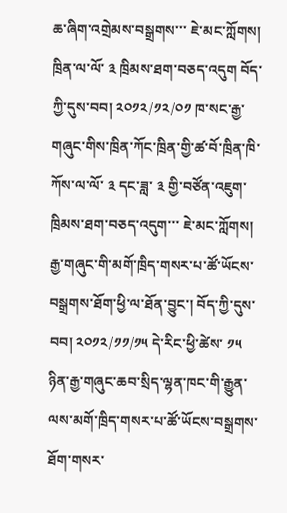ཆ་ཞིག་འགྲེམས་བསྒྲགས་་་ ཇེ་མང་ཀློགས།
ཁྲིན་ལ་ལོ་ ༣ ཁྲིམས་ཐག་བཅད་འདུག བོད་ཀྱི་དུས་བབ། ༢༠༡༢/༡༢/༠༡ ཁ་སང་རྒྱ་གཞུང་གིས་ཁྲིན་ཀོང་ཁྲིན་གྱི་ཚ་བོ་ཁྲིན་ཁི་ཀོས་ལ་ལོ་ ༣ དང་ཟླ་ ༣ གྱི་བཙོན་འཇུག་ཁྲིམས་ཐག་བཅད་འདུག་་་ ཇེ་མང་ཀློགས།
རྒྱ་གཞུང་གི་མགོ་ཁྲིད་གསར་པ་ཚོ་ཡོངས་བསྒྲགས་ཐོག་ཕྱི་ལ་ཐོན་བྱུང་། བོད་ཀྱི་དུས་བབ། ༢༠༡༢/༡༡/༡༥ དེ་རིང་ཕྱི་ཚེས་ ༡༥ ཉིན་རྒྱ་གཞུང་ཆབ་སྲིད་ལྷན་ཁང་གི་རྒྱུན་ལས་མགོ་ཁྲིད་གསར་པ་ཚོ་ཡོངས་བསྒྲགས་ཐོག་གསར་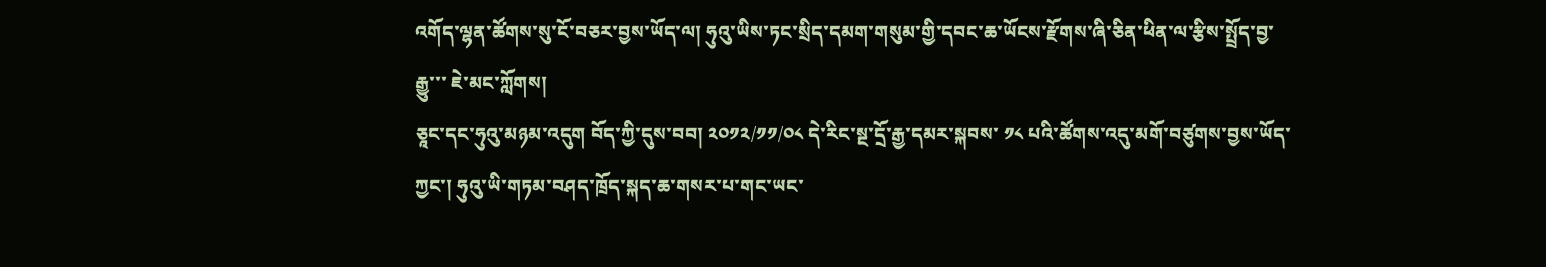འགོད་ལྷན་ཚོགས་སུ་ངོ་བཅར་བྱས་ཡོད་ལ། ཧུའུ་ཡིས་ཏང་སྲིད་དམག་གསུམ་གྱི་དབང་ཆ་ཡོངས་རྫོགས་ཞི་ཅིན་ཕིན་ལ་རྩིས་སྤྲོད་བྱ་རྒྱུ་་་ ཇེ་མང་ཀློགས།
ཅཱང་དང་ཧུའུ་མཉམ་འདུག བོད་ཀྱི་དུས་བབ། ༢༠༡༢/༡༡/༠༨ དེ་རིང་སྔ་དྲོ་རྒྱ་དམར་སྐབས་ ༡༨ པའི་ཚོགས་འདུ་མགོ་བཙུགས་བྱས་ཡོད་ཀྱང་། ཧུའུ་ཡི་གཏམ་བཤད་ཁྲོད་སྐད་ཆ་གསར་པ་གང་ཡང་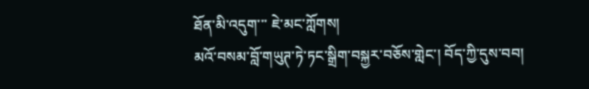ཐོན་མི་འདུག་་་ ཇེ་མང་ཀློགས།
མའོ་བསམ་བློ་གཡུཊ་ཏེ་ཏང་སྒྲིག་བསྐྱར་བཅོས་གླེང་། བོད་ཀྱི་དུས་བབ།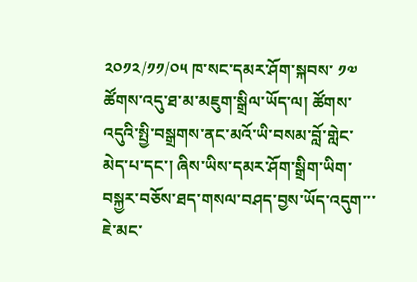༢༠༡༢/༡༡/༠༥ ཁ་སང་དམར་ཤོག་སྐབས་ ༡༧ ཚོགས་འདུ་ཐ་མ་མཇུག་སྒྲིལ་ཡོད་ལ། ཚོགས་འདུའི་སྤྱི་བསྒྲགས་ནང་མའོ་ཡི་བསམ་བློ་གླེང་མེད་པ་དང་། ཞིས་ཡིས་དམར་ཤོག་སྒྲིག་ཡིག་བསྐྱར་བཅོས་ཐད་གསལ་བཤད་བྱས་ཡོད་འདུག་་་ ཇེ་མང་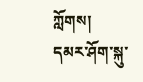ཀློགས།
དམར་ཤོག་སྐུ་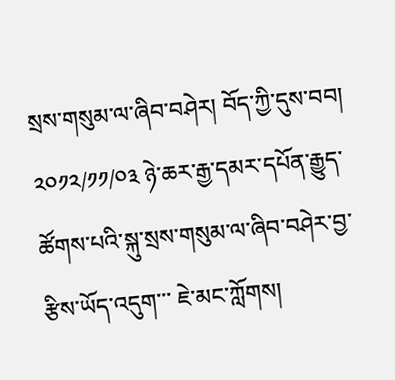སྲས་གསུམ་ལ་ཞིབ་བཤེར། བོད་ཀྱི་དུས་བབ། ༢༠༡༢/༡༡/༠༣ ཉེ་ཆར་རྒྱ་དམར་དཔོན་རྒྱུད་ཚོགས་པའི་སྐུ་སྲས་གསུམ་ལ་ཞིབ་བཤེར་བྱ་རྩིས་ཡོད་འདུག་་་ ཇེ་མང་ཀློགས།